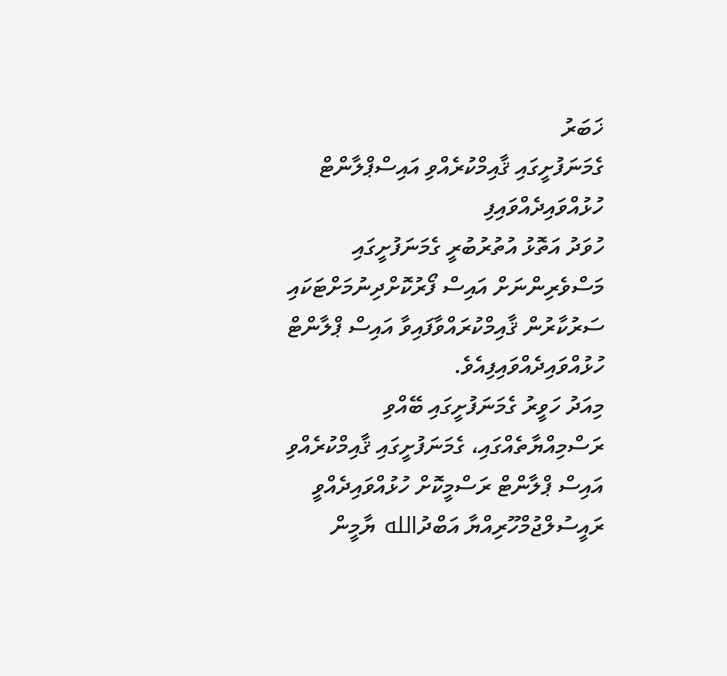ޚަބަރު
ގެމަނަފުށީގައި ޤާއިމްކުރެއްވި އައިސްޕްލާންޓް ހުޅުއްވައިދެއްވައިފި
ހުވަދު އަތޮޅު އުތުރުބުރީ ގެމަނަފުށީގައި މަސްވެރިންނަށް އައިސް ފޯރުކޮށްދިނުމަށްޓަކައި ސަރުކާރުން ޤާއިމްކުރައްވާފައިވާ އައިސް ޕްލާންޓް ހުޅުއްވައިދެއްވައިފިއެވެ.
މިއަދު ހަވީރު ގެމަނަފުށީގައި ބޭއްވި ރަސްމިއްޔާތެއްގައި، ގެމަނަފުށީގައި ޤާއިމްކުރެއްވި އައިސް ޕްލާންޓް ރަސްމީކޮށް ހުޅުއްވައިދެއްވީ ރައީސުލްޖުމްހޫރިއްޔާ އަބްދުالله ޔާމީން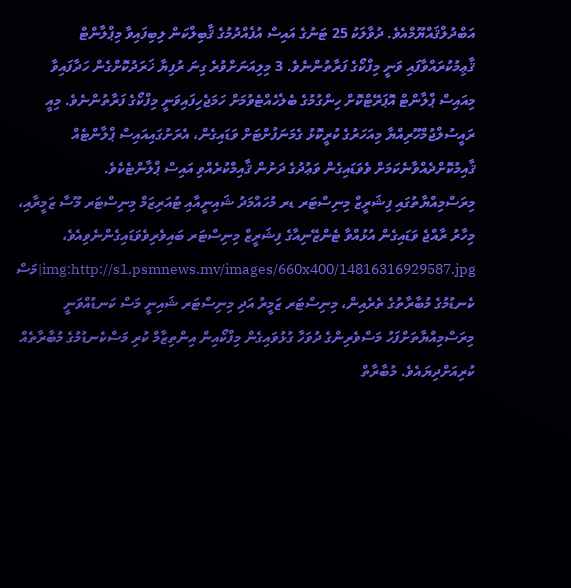އަބްދުލްޤައްޔޫމްއެވެ. ދުވާލަކު 25 ޓަނުގެ އައިސް އުފެއްދުމުގެ ޤާބިލްކަން ލިބިފައިވާ މިޕްލާންޓް ޤާޢިމުކުރައްވާފައި ވަނީ މިފްކޯގެ ފަރާތުންނެވެ. 3 މިލިއަނަށްވުރެ ގިނަ ރުފިޔާ ޚަރަދުކޮށްގެން ހަދާފައިވާ މިއައިސް ޕްލާންޓް އޮޕަރޭޓްކޮށް ހިންގުމުގެ ބެލެހެއްޓެވުމަށް ހަމަޖެހިފައިވަނީ މިފްކޯގެ ފަރާތުންނެވެ. މިއީ ރައީސުލްޖުމްހޫރިއްޔާ މިއަހަރުގެ ކުރީކޮޅު ގެމަނަފުށްޓަށް ވަޑައިގެން، އެރަށުގައިއައިސް ޕްލާންޓެއް ޤާއިމުކޮށްދެއްވާނެކަމަށް ވެވަޑައިގެން ވަޢުދުގެ ދަށުން ޤާއިމްކުރެއްވި އައިސް ޕްލާންޓެކެވެ.
މިރަސްމިއްޔާތުގައި ފިޝަރީޒް މިނިސްޓަރ ޑރ މުހައްމަދު ޝައިނީއާއި ޓުއަރިޒަމް މިނިސްޓަރ މޫސާ ޒަމީރާއި، މިހާރު ރާއްޖެ ވަޑައިގެން އުޅުއްވާ ޓެންޒޭނިއާގެ ފިޝަރީޒް މިނިސްޓަރ ބައިވެރިވެވަޑައިގެންނެވިއެވެ،
img:http://s1.psmnews.mv/images/660x400/14816316929587.jpg|މަސް ކެނޑުމުގެ މުބާރާތުގެ ތެރެއިން، މިނިސްޓަރ ޒަމީރު އަދި މިނިސްޓަރ ޝައިނީ މަސް ކަނޑުއްވަނީ
މިރަސްމިއްޔާތަށްފަހު މަސްވެރިންގެ ދުވަހާ ގުޅުވައިގެން މިފްކޯއިން އިންތިޒާމް ކުރި މަސްކެނޑުމުގެ މުބާރާތެއް ކުރިއަށްދިޔައެވެ. މުބާރާތް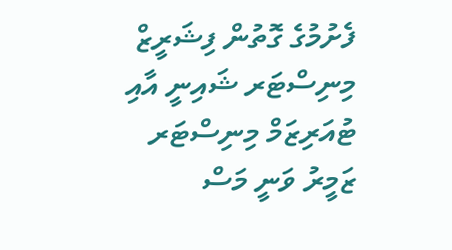ފެށުމުގެ ގޮތުން ފިޝަރީޒް މިނިސްޓަރ ޝައިނީ އާއި ޓުއަރިޒަމް މިނިސްޓަރ ޒަމީރު ވަނީ މަސް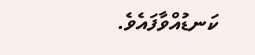ކަނޑުއްވާފައެވެ.